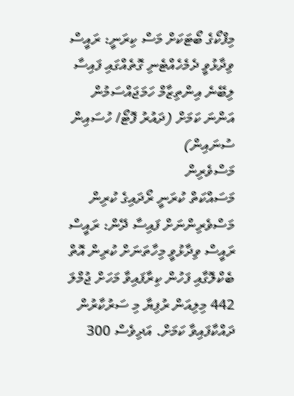މިފްކޯގެ ބޯޓަކަށް މަސް ކިރަނީ: ރައީސް ވިދާޅުވީ ދެމެހެއްޓެނި ގޮތެއްގައި ފައިސާ ލިބޭނެ އިންތިޒާމް ހަމަޖައްސަމުން އަންނަ ކަމަށް (ދައުރު ފޮޓޯ/ ހުސައިން ސުނައިން)
މަސްވެރިން
މަސައްކަތް ކުރަނީ ރޯދައިގެ ކުރިން މަސްވެރިންނަށް ފައިސާ ދޭން: ރައީސް
ރައީސް ވިދާޅުވީ މިހާތަނަށް ކުރިން އޮތް ބެކްލޮގާއި ފަހުން ކިރާފައިވާ މަހަށް ޖުމްލަ 442 މިލިއަން ރުފިޔާ މި ސަރުކާރުން ދައްކާފައިވާ ކަމަށް. އަދިވެސް 300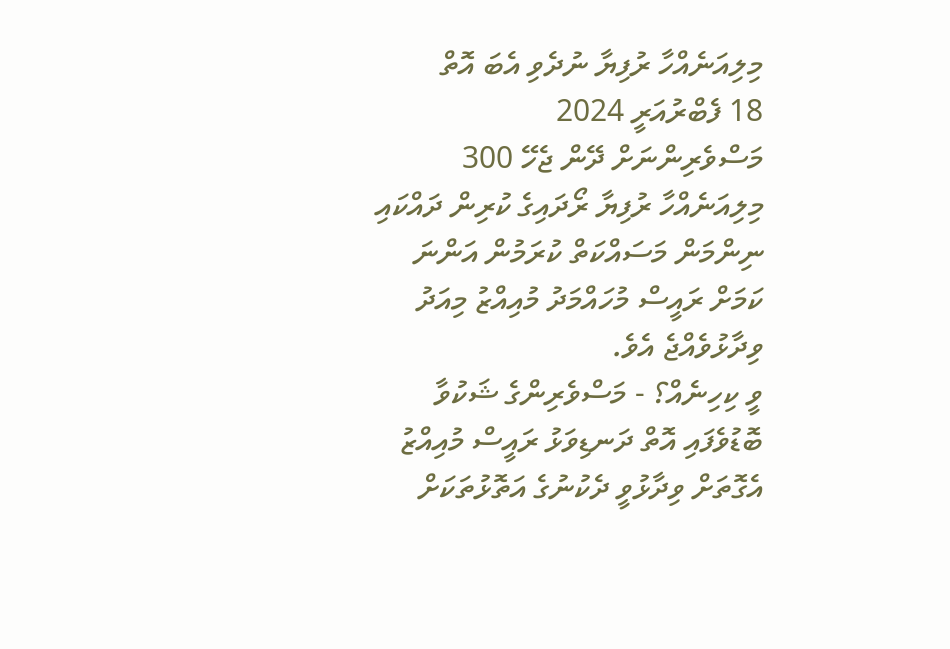މިލިއަނެއްހާ ރުފިޔާ ނުދެވި އެބަ އޮތް
18 ފެބްރުއަރީ 2024
މަސްވެރިންނަށް ދޭން ޖެހޭ 300 މިލިއަނެއްހާ ރުފިޔާ ރޯދައިގެ ކުރިން ދައްކައި ނިންމަން މަސައްކަތް ކުރަމުން އަންނަ ކަމަށް ރައީސް މުހައްމަދު މުއިއްޒު މިއަދު ވިދާޅުވެއްޖެ އެވެ.
ވީ ކިހިނެއް؟ - މަސްވެރިންގެ ޝަކުވާ ބޮޑުވެފައި އޮތް ދަނޑިވަޅު ރައީސް މުއިއްޒު އެގޮތަށް ވިދާޅުވީ ދެކުނުގެ އަތޮޅުތަކަށް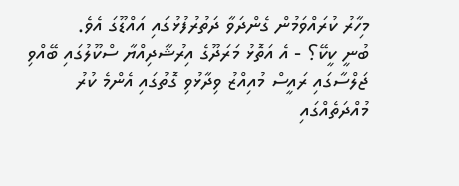މިހާރު ކުރައްވަމުން ގެންދަވާ ދަތުރުފުޅުގައި އައްޑޫގަ އެވެ.
ބުނީ ކީކޭ؟ - އެ އަތޮޅު މަރަދޫގެ އިރުޝާދިއްޔާ ސްކޫލުގައި ބޭއްވި ޖަލްސާގައި ރައީސް މުއިއްޒު ވިދާޅުވި ގޮތުގައި އެންމެ ކުރު މުއްދަތެއްގައި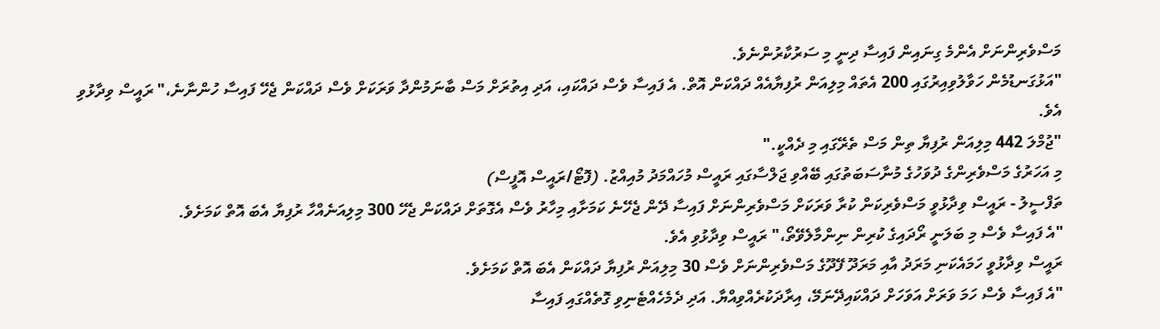މަސްވެރިންނަށް އެންމެ ގިނައިން ފައިސާ ދިނީ މި ސަރުކާރުންނެވެ.
"އަޅުގަނޑުމެން ހަވާލުވިއިރުގައި 200 އެތައް މިލިއަން ރުފިޔާއެއް ދައްކަން އޮތް. އެ ފައިސާ ވެސް ދައްކައި، އަދި އިތުރަށް މަސް ބާނަމުންދާ ވަރަކަށް ވެސް ދައްކަން ޖެހޭ ފައިސާ ހުންނާނެ،" ރައީސް ވިދާޅުވި އެވެ.
"ޖުމްލަ 442 މިލިއަން ރުފިޔާ ތިން މަސް ތެރޭގައި މި ދެއްކީ."
މި އަހަރުގެ މަސްވެރިންގެ ދުވަހުގެ މުނާސަބަތުގައި ބޭއްވި ޖަލްސާގައި ރައީސް މުހައްމަދު މުއިއްޒު. (ފޮޓޯ/ރައީސް އޮފީސް)
ތަފްސީލު - ރައީސް ވިދާޅުވީ މަސްވެރިކަން ކުރާ ވަރަކަށް މަސްވެރިންނަށް ފައިސާ ދޭން ޖެހޭނެ ކަމަށާއި މިހާރު ވެސް އެގޮތަށް ދައްކަން ޖެހޭ 300 މިލިއަނެއްހާ ރުފިޔާ އެބަ އޮތް ކަމަށެވެ.
"އެ ފައިސާ ވެސް މި ބަލަނީ ރޯދައިގެ ކުރިން ނިންމާލެވޭތޯ،" ރައީސް ވިދާޅުވި އެވެ.
ރައީސް ވިދާޅުވީ ހަމައެކަނި މަރަދު އާއި މަރަދޫ ފޭދޫގެ މަސްވެރިންނަށް ވެސް 30 މިލިއަން ރުފިޔާ ދައްކަން އެބަ އޮތް ކަމަށެވެ.
"އެ ފައިސާ ވެސް ހަމަ ވަރަށް އަވަހަށް ދައްކައިދޭނަމޭ، އިރާދަކުރެއްވިއްޔާ. އަދި ދެމެހެއްޓެނިވި ގޮތެއްގައި ފައިސާ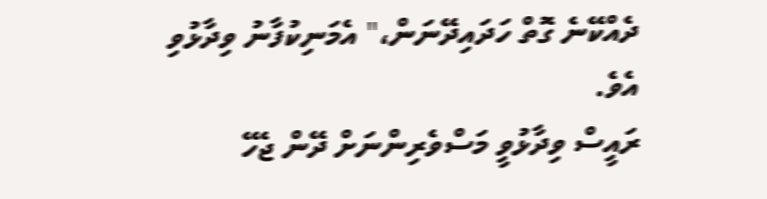ދެއްކޭނެ ގޮތް ހަދައިދޭނަން،" އެމަނިކުފާނު ވިދާޅުވި އެވެ.
ރައީސް ވިދާޅުވީ މަސްވެރިންނަށް ދޭން ޖެހޭ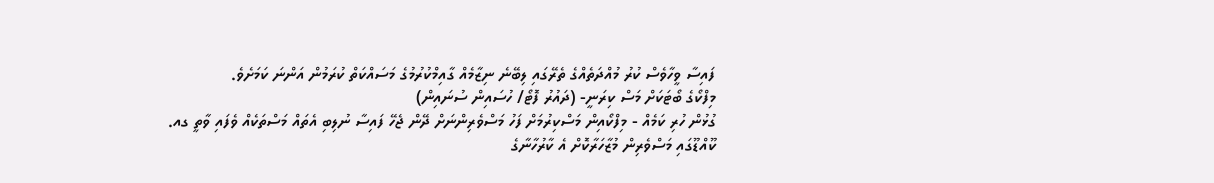ފައިސާ ވީހާވެސް ކުރު މުއްދަތެއްގެ ތެރޭގައި ލިބޭނެ ނިޒާމެއް ގާއިމްކުރުމުގެ މަސައްކަތް ކުރަމުން އަންނަ ކަމަށެވެ.
މިފްކޯގެ ބޯޓަކަށް މަސް ކިރަނީ- (ދައުރު ފޮޓޯ/ ހުސައިން ސުނައިން)
ގުޅުން ހުރި ކަމެއް - މިފްކޯއިން މަސްކިރުމަށް ފަހު މަސްވެރިންނަށް ދޭން ޖެހޭ ފައިސާ ނުލިބި އެތައް މަސްތަކެއް ވެފައި ވާތީ ގއ. ކޫއްޑޫގައި މަސްވެރިން މުޒާހަރާކޮށް އެ ކާރުހާނާގެ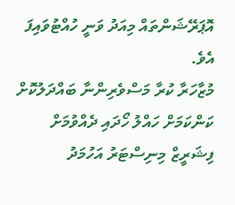އޮޕަރޭޝަންތައް މިއަދު ވަނީ ހުއްޓުވައިފަ އެވެ.
މުޒާހަރާ ކުރާ މަސްވެރިންނާ ބައްދަލުކޮށް ކަންކަމަށް ހައްލު ހޯދައި ދެއްވުމަށް ފިޝަރީޒް މިނިސްޓަރު އަހުމަދު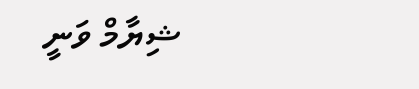ޝިޔާމް ވަނީ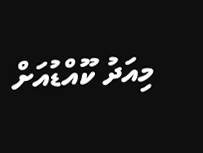މިއަދު ކޫއްޑުއަށް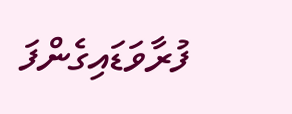ފުރާވަޑައިގެންފަ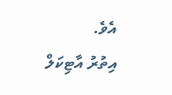އެވެ.
އިތުރު އާޓިކަލް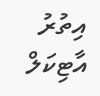އިތުރު އާޓިކަލް